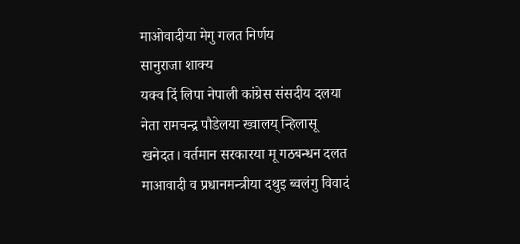माओवादीया मेगु गलत निर्णय
सानुराजा शाक्य
यक्व दिं लिपा नेपाली कांग्रेस संसदीय दलया नेता रामचन्द्र पौडेलया ख्वालय् न्हिलासू खनेदत। वर्तमान सरकारया मू गठबन्धन दलत माआवादी व प्रधानमन्त्रीया दथुइ ब्वलंगु विवादं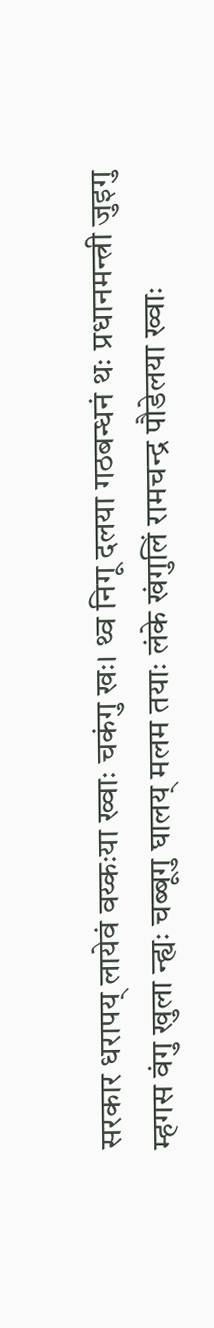सरकार धरापय् लायेवं वय्कःया ख्वाः चकंगु खः। थ्व निगू दलया गठबन्धनं थः प्रधानमन्त्री जुइगु म्हगस वंगु खुला न्ह्यः चब्बूगु घालय् मलम तयाः लंके खंगुलिं रामचन्द्र पौडेलया ख्वाः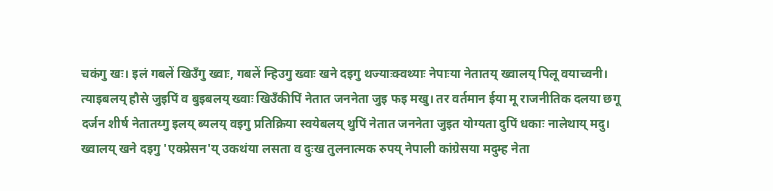चकंगु खः। इलं गबलें खिउँगु ख्वाः, गबलें न्हिउगु ख्वाः खने दइगु थज्याःक्वथ्याः नेपाःया नेतातय् ख्वालय् पिलू वयाच्वनी। त्याइबलय् हौसे जुइपिं व बुइबलय् ख्वाः खिउँकीपिं नेतात जननेता जुइ फइ मखु। तर वर्तमान ईया मू राजनीतिक दलया छगू दर्जन शीर्ष नेतातय्गु इलय् ब्यलय् वइगु प्रतिक्रिया स्वयेबलय् थुपिं नेतात जननेता जुइत योग्यता दुपिं धकाः नालेथाय् मदु। ख्वालय् खने दइगु 'एक्प्रेसन'य् उकथंया लसता व दुःख तुलनात्मक रुपय् नेपाली कांग्रेसया मदुम्ह नेता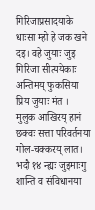गिरिजाप्रसादयाके धाःसा म्हो हे जक खने दइ। वहे जुयाः जुइ गिरिजा सीत्ययेकाः अन्तिमय् फुकसिया प्रिय जुयाः मंत ।
मुलुक आखिरय् हानं छक्वः सत्ता परिवर्तनया गोल-चक्करय् लात। भदौ १४ न्ह्यः जुइमाःगु शान्ति व संविधानया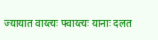ज्यायात वाय्त्यः फ्वाय्त्यः यानाः दलत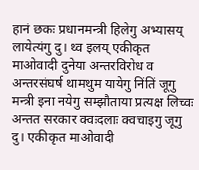हानं छकः प्रधानमन्त्री हिलेगु अभ्यासय् लायेत्यंगु दु। थ्व इलय् एकीकृत माओवादी दुनेया अन्तरविरोध व अन्तरसंघर्ष थामथुम यायेगु निंतिं जूगु मन्त्री इना नयेगु सम्झौताया प्रत्यक्ष लिच्वः अन्तत सरकार क्वःदलाः क्वचाइगु जूगु दु। एकीकृत माओवादी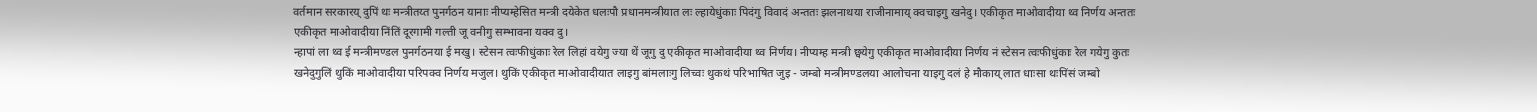वर्तमान सरकारय् दुपिं थः मन्त्रीतय्त पुनर्गठन यानाः नीप्यम्हेसित मन्त्री दयेकेत धलःपौ प्रधानमन्त्रीयात लः ल्हायेधुंकाः पिदंगु विवादं अन्ततः झलनाथया राजीनामाय् क्वचाइगु खनेदु। एकीकृत माओवादीया थ्व निर्णय अन्ततः एकीकृत माओवादीया निंतिं दूरगामी गल्ती जू वनीगु सम्भावना यक्व दु।
न्हापां ला थ्व ई मन्त्रीमण्डल पुनर्गठनया ई मखु। स्टेसन त्वःफीधुंकाः रेल लिहां वयेगु ज्या थें जूगु दु एकीकृत माओवादीया थ्व निर्णय। नीप्यम्ह मन्त्री छ्वयेगु एकीकृत माओवादीया निर्णय नं स्टेसन त्वःफीधुंकाः रेल गयेगु कुतः खनेदुगुलिं थुकिं माओवादीया परिपक्व निर्णय मजुल। थुकिं एकीकृत माओवादीयात लाइगु बांमलाःगु लिच्वः थुकथं परिभाषित जुइ - जम्बो मन्त्रीमण्डलया आलोचना याइगु दलं हे मौकाय् लात धाःसा थःपिंसं जम्बो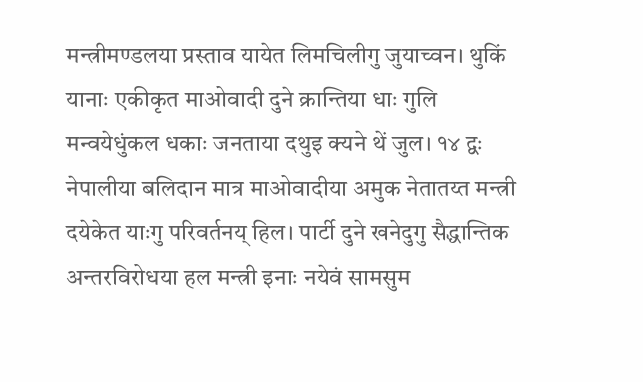मन्त्रीमण्डलया प्रस्ताव यायेत लिमचिलीगु जुयाच्वन। थुकिं यानाः एकीकृत माओवादी दुने क्रान्तिया धाः गुलि मन्वयेधुंकल धकाः जनताया दथुइ क्यने थें जुल। १४ द्वः नेपालीया बलिदान मात्र माओवादीया अमुक नेतातय्त मन्त्री दयेकेत याःगु परिवर्तनय् हिल। पार्टी दुने खनेदुगु सैद्धान्तिक अन्तरविरोधया हल मन्त्री इनाः नयेवं सामसुम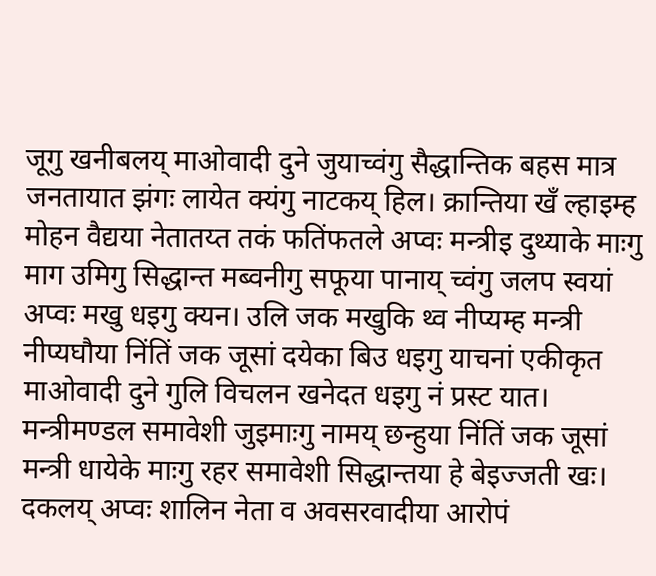जूगु खनीबलय् माओवादी दुने जुयाच्वंगु सैद्धान्तिक बहस मात्र जनतायात झंगः लायेत क्यंगु नाटकय् हिल। क्रान्तिया खँ ल्हाइम्ह मोहन वैद्यया नेतातय्त तकं फतिंफतले अप्वः मन्त्रीइ दुथ्याके माःगु माग उमिगु सिद्धान्त मब्वनीगु सफूया पानाय् च्वंगु जलप स्वयां अप्वः मखु धइगु क्यन। उलि जक मखुकि थ्व नीप्यम्ह मन्त्री नीप्यघौया निंतिं जक जूसां दयेका बिउ धइगु याचनां एकीकृत माओवादी दुने गुलि विचलन खनेदत धइगु नं प्रस्ट यात। मन्त्रीमण्डल समावेशी जुइमाःगु नामय् छन्हुया निंतिं जक जूसां मन्त्री धायेके माःगु रहर समावेशी सिद्धान्तया हे बेइज्जती खः। दकलय् अप्वः शालिन नेता व अवसरवादीया आरोपं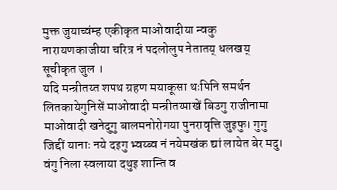मुक्त जुयाच्वंम्ह एकीकृत माओवादीया न्वकु नारायणकाजीया चरित्र नं पदलोलुप नेतातय् धलखय् सूचीकृत जुल ।
यदि मन्त्रीतय्त शपथ ग्रहण मयाकूसा थःपिनि समर्थन लितकायेगुनिसें माओवादी मन्त्रीतय्पाखें बिउगु राजीनामा माओवादी खनेदुगु बालमनोरोगया पुनरावृत्ति जुइफु। गुगु जिद्दीं यानाः नये दइगु भ्वय्ब्व नं नयेमखंक द्यां लायेत बेर मदु। वंगु निला स्वलाया दथुइ शान्ति व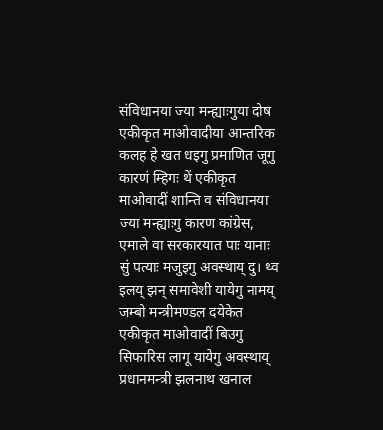संविधानया ज्या मन्ह्याःगुया दोष एकीकृत माओवादीया आन्तरिक कलह हे खत धइगु प्रमाणित जूगु कारणं म्हिगः थें एकीकृत माओवादीं शान्ति व संविधानया ज्या मन्ह्याःगु कारण कांग्रेस, एमाले वा सरकारयात पाः यानाः सुं पत्याः मजुइगु अवस्थाय् दु। थ्व इलय् झन् समावेशी यायेगु नामय् जम्बो मन्त्रीमण्डल दयेकेत एकीकृत माओवादीं बिउगु सिफारिस लागू यायेगु अवस्थाय् प्रधानमन्त्री झलनाथ खनाल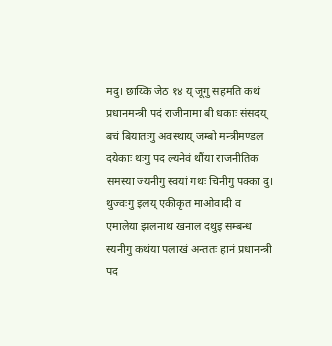मदु। छाय्कि जेठ १४ य् जूगु सहमति कथं प्रधानमन्त्री पदं राजीनामा बी धकाः संसदय् बचं बियातःगु अवस्थाय् जम्बो मन्त्रीमण्डल दयेकाः थःगु पद ल्यनेवं थौंया राजनीतिक समस्या ज्यनीगु स्वयां गथः चिनीगु पक्का दु। थुज्वःगु इलय् एकीकृत माओवादी व एमालेया झलनाथ खनाल दथुइ सम्बन्ध स्यनीगु कथंया पलाखं अन्ततः हानं प्रधानन्त्री पद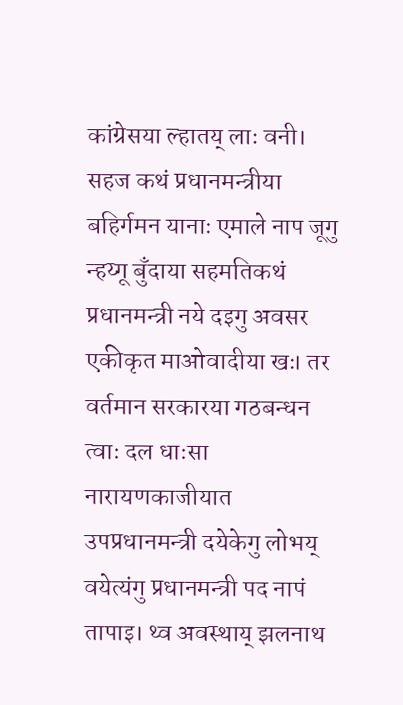कांग्रेसया ल्हातय् लाः वनी। सहज कथं प्रधानमन्त्रीया बहिर्गमन यानाः एमाले नाप जूगु न्हय्गू बुँदाया सहमतिकथं प्रधानमन्त्री नये दइगु अवसर एकीकृत माओवादीया खः। तर वर्तमान सरकारया गठबन्धन त्वाः दल धाःसा नारायणकाजीयात उपप्रधानमन्त्री दयेकेगु लोभय् वयेत्यंगु प्रधानमन्त्री पद नापं तापाइ। थ्व अवस्थाय् झलनाथ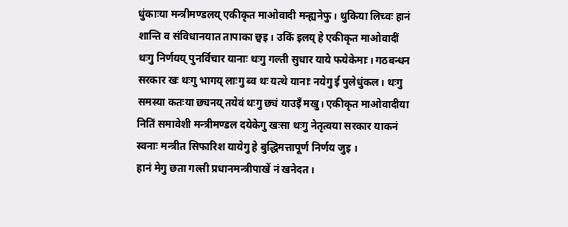धुंकाःया मन्त्रीमण्डलय् एकीकृत माओवादी मन्ह्यनेफु। थुकिया लिच्वः हानं शान्ति व संविधानयात तापाका छ्वइ। उकिं इलय् हे एकीकृत माओवादीं थःगु निर्णयय् पुनर्विचार यानाः थःगु गल्ती सुधार याये फयेकेमाः। गठबन्धन सरकार खः थःगु भागय् लाःगु ब्व थः यत्थे यानाः नयेगु ई पुलेधुंकल। थःगु समस्या कतःया छ्यनय् तयेवं थःगु छ्यं याउइँ मखु। एकीकृत माओवादीया नितिं समावेशी मन्त्रीमण्डल दयेकेगु खःसा थःगु नेतृत्वया सरकार याकनं स्वनाः मन्त्रीत सिफारिश यायेगु हे बुद्धिमत्तापूर्ण निर्णय जुइ ।
हानं मेगु छता गल्ती प्रधानमन्त्रीपाखें नं खनेदत।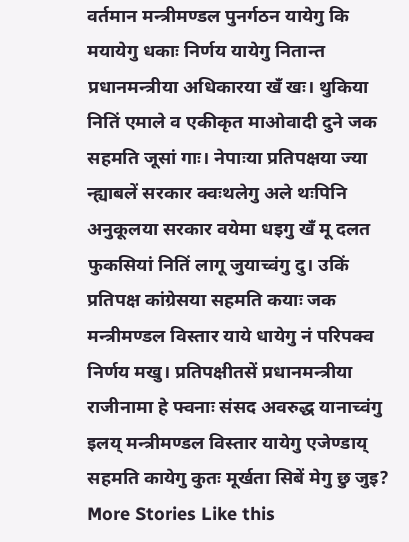वर्तमान मन्त्रीमण्डल पुनर्गठन यायेगु कि मयायेगु धकाः निर्णय यायेगु नितान्त प्रधानमन्त्रीया अधिकारया खँ खः। थुकिया नितिं एमाले व एकीकृत माओवादी दुने जक सहमति जूसां गाः। नेपाःया प्रतिपक्षया ज्या न्ह्याबलें सरकार क्वःथलेगु अले थःपिनि अनुकूलया सरकार वयेमा धइगु खँ मू दलत फुकसियां नितिं लागू जुयाच्वंगु दु। उकिं प्रतिपक्ष कांग्रेसया सहमति कयाः जक मन्त्रीमण्डल विस्तार याये धायेगु नं परिपक्व निर्णय मखु। प्रतिपक्षीतसें प्रधानमन्त्रीया राजीनामा हे फ्वनाः संसद अवरुद्ध यानाच्वंगु इलय् मन्त्रीमण्डल विस्तार यायेगु एजेण्डाय् सहमति कायेगु कुतः मूर्खता सिबें मेगु छु जुइ?
More Stories Like this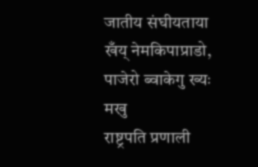जातीय संघीयताया खँय् नेमकिपाप्राडो, पाजेरो ब्वाकेगु ख्यः मखु
राष्ट्रपति प्रणाली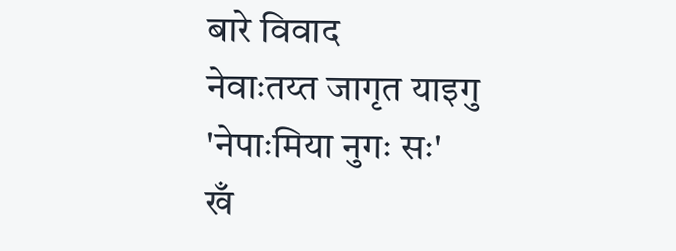बारे विवाद
नेवाःतय्त जागृत याइगु 'नेपाःमिया नुगः सः'
खँ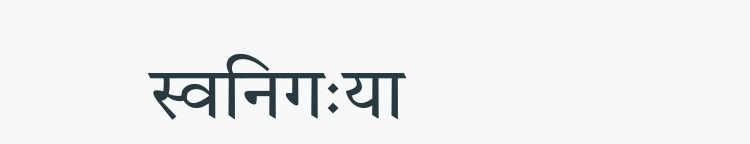स्वनिगःया